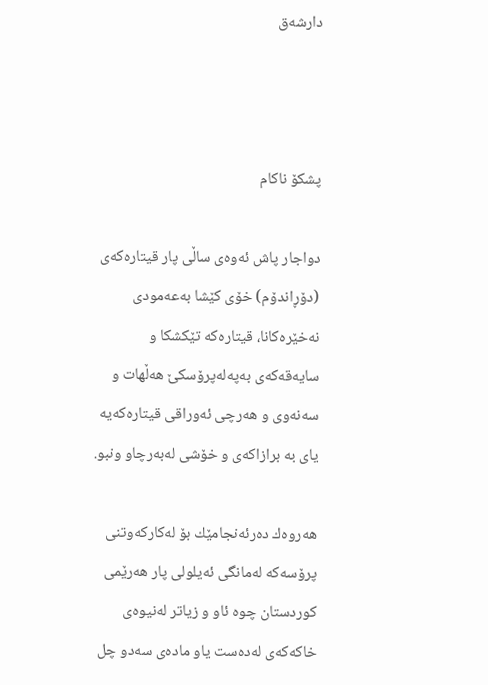دارشه‌ق



پشكۆ ناكام

دواجار پاش ئه‌وه‌ى ساڵى پار قیتاره‌كه‌ى (دۆڕاندۆم) خۆى كێشا به‌عه‌مودى نه‌خێره‌كانا، قیتاره‌كه‌ تێكشكا و سایه‌قه‌كه‌ى به‌په‌له‌پرۆسكێ هه‌ڵهات و سه‌نه‌وى و هه‌رچى ئه‌وراقى قیتاره‌كه‌یه‌ یاى به‌ برازاكه‌ى و خۆشى له‌به‌رچاو ونبو.

هه‌روه‌ك ده‌رئه‌نجامێك بۆ له‌كاركه‌وتنى پرۆسه‌كه‌ له‌مانگى ئه‌یلولى پار هه‌رێمى كوردستان چوه‌ ئاو و زیاتر له‌نیوه‌ى خاكه‌كه‌ى له‌ده‌ست یاو ماده‌ى سه‌دو چل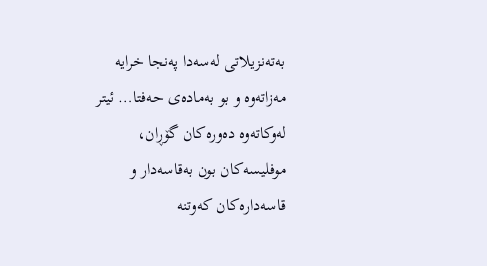به‌ته‌نزیلاتى له‌سه‌دا په‌نجا خرایه‌ مه‌زاته‌وه‌ و بو به‌ماده‌ى حه‌فتا… ئیتر له‌وكاته‌وه‌ ده‌وره‌كان گۆڕان، موفلیسه‌كان بون به‌قاسه‌دار و قاسه‌داره‌كان كه‌وتنه‌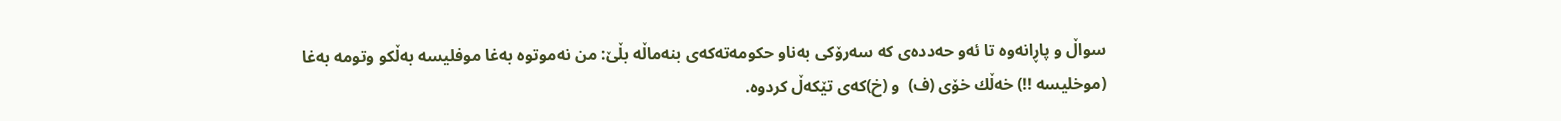سواڵ و پاڕانه‌وه‌ تا ئه‌و حه‌دده‌ى كه‌ سه‌رۆكى به‌ناو حكومه‌ته‌كه‌ى بنه‌ماڵه‌ بڵێ: من نه‌موتوه‌ به‌غا موفلیسه‌ به‌ڵكو وتومه‌ به‌غا (موخلیسه‌ !!) خه‌ڵك خۆى (ف)  و (خ)كه‌ى تێكه‌ڵ كردوه‌.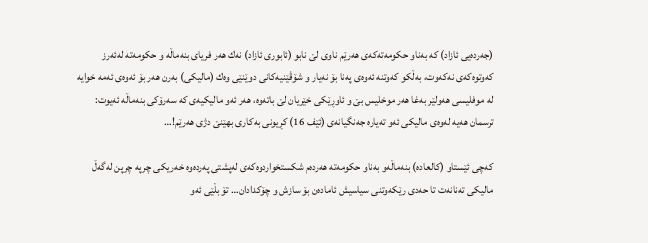(جه‌رده‌یى ئازاد) كه‌ به‌ناو حكومه‌ته‌كه‌ى هه‌رێم ناوى لێ نابو (ئابوری ئازاد) نه‌ك هه‌ر فریاى بنه‌ماڵه‌ و حكومه‌ته‌ له‌ئه‌رز كه‌وتوه‌كه‌ى نه‌كه‌وت، به‌ڵكو كه‌وتنه‌ ئه‌وه‌ى په‌نا بۆ نه‌یار و شۆڤێنیه‌كانى دوێنێى وه‌ك (مالیكى) به‌رن هه‌ر بۆ ئه‌وه‌ى ئه‌مه‌ خوایه‌ له‌ موفلیسى هه‌ولێر به‌غا هه‌ر موخلیس بێ و ئاوڕێكى خێریان لێ باته‌وه‌، هه‌ر ئه‌و مالیكیه‌ى كه‌ سه‌رۆكى بنه‌ماڵه‌ ئه‌یوت: ترسمان هه‌یه‌ له‌وه‌ى مالیكى ئه‌و ته‌یاره‌ جه‌نگیانه‌ى (ئێف 16) كڕیونى به‌كارى بهێنێ دژى هه‌رێم!…

كه‌چى ئێستاو (كالعاده‌) بنه‌ماڵه‌و به‌ناو حكومه‌ته‌ هه‌رده‌م شكستخواردوه‌كه‌ى له‌پشتى په‌رده‌وه‌ خه‌ریكى چرپه‌ چرپن له‌گه‌ڵ مالیكى ته‌نانه‌ت تا حه‌دى رێكه‌وتنى سیاسیش ئاماده‌ن بۆ سازش و چۆكدادان… تۆ بڵێی ئه‌و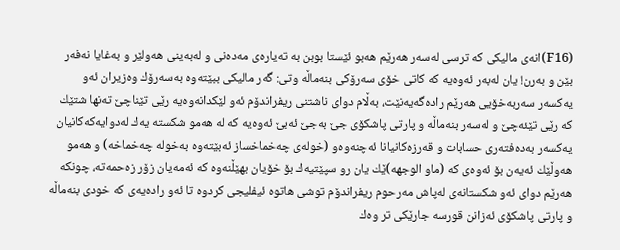(F16)انه‌ى مالیكى كه ‌ترسى له‌سه‌ر هه‌رێم هه‌بو ئێستا بوبن به‌ ته‌یاره‌ى مه‌ده‌نى و له‌به‌ینى هه‌ولێر و به‌غایا نه‌فه‌ر بێن و به‌رن! یان له‌به‌ر ئه‌وه‌یه‌ كه‌ كاتى خۆى سه‌رۆكى بنه‌ماڵه‌ وتى: گه‌ر مالیكى ببێته‌وه‌ به‌سه‌رۆك وه‌زیران ئه‌و یه‌كسه‌ر سه‌ربه‌خۆیى هه‌رێم راده‌گه‌یه‌نێت، به‌ڵام دواى ناشتنى ریفراندۆم ئه‌و لێكدانه‌وه‌یه‌ رێی تێناچێ ته‌نها شتێك كه‌ رێى تێئه‌چێ و له‌سه‌ر بنه‌ماڵه‌ و پارتى پاشكۆى جێ به‌جێ ئه‌بێ ئه‌وه‌یه‌ كه‌ له‌ هه‌مو شكسته‌ یه‌ك له‌دوایەکە‌كانیان یه‌كسه‌ر به‌ده‌فته‌رى حسابات و قه‌رزه‌كانیانا ئه‌چنه‌وه‌و (خوله‌ى چه‌خماخساز ئه‌بێته‌وه‌ به‌خوله‌ چه‌خماخه‌) و هه‌مو هه‌وڵێك ئه‌یه‌ن بۆ ئه‌وه‌ى كه‌ (ما‌و الوجهه‌)ێك یان رو سپێتیه‌ك بۆ خۆیان بهێڵنه‌وه‌ كه‌ ئه‌مه‌یان زۆر زه‌حمه‌ته‌، چونكه‌ هه‌رێم دواى ئه‌و شكستانه‌ى له‌پاش مه‌رحوم ریفراندۆم توشى هاتوه‌ ئیفلیجى كردوه‌ تا ئه‌و راده‌یه‌ى كه‌ خودى بنه‌ماڵه‌ و پارتى پاشكۆى ئه‌زانن قورسه‌ جارێكى تر وه‌ك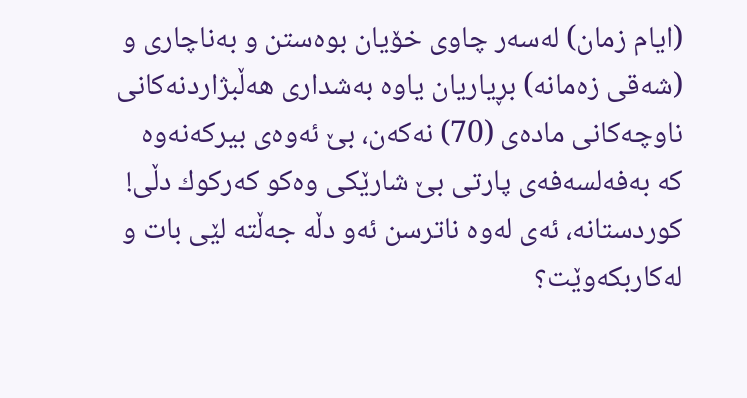(ایام زمان) له‌سه‌ر چاوى خۆیان بوه‌ستن و به‌ناچارى و (شه‌قى زه‌مانه‌) بڕیاریان یاوه‌ به‌شدارى هه‌ڵبژاردنه‌كانى ناوچه‌كانى ماده‌ى (70) نه‌كه‌ن، بێ ئه‌وه‌ى بیركه‌نه‌وه‌ كه ‌به‌فه‌لسه‌فه‌ى پارتى بێ شارێكى وه‌كو كه‌ركوك دڵى! كوردستانه‌، ئه‌ى له‌وه‌ ناترسن ئه‌و دڵه‌ جه‌ڵته‌ لێی بات و له‌كاربكه‌وێت؟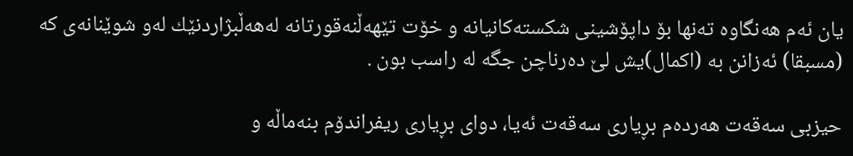یان ئه‌م هه‌نگاوه‌ ته‌نها بۆ داپۆشینى شكسته‌كانیانه‌ و خۆت تێهه‌ڵنه‌قورتانه‌ له‌هه‌ڵبژاردنێك له‌و شوێنانه‌ى كه‌ (مسبقا) ئه‌زانن به‌ (اكمال)یش لێ ده‌رناچن جگه‌ له‌ راسب بون .

حیزبى سه‌قه‌ت هه‌رده‌م بڕیارى سه‌قه‌ت ئه‌یا، دواى بڕیارى ریفراندۆم بنه‌ماڵه‌ و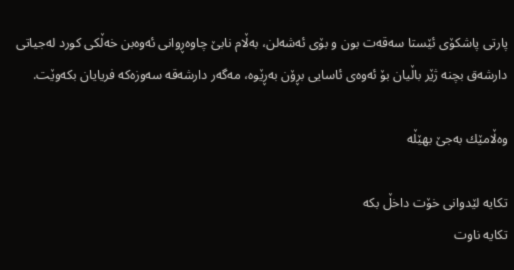پارتى پاشكۆى ئێستا سه‌قه‌ت بون و بۆى ئه‌شه‌لن، به‌ڵام نابێ چاوه‌ڕوانى ئه‌وه‌بن خه‌ڵكى كورد له‌جیاتى دارشه‌ق بچنه‌ ژێر باڵیان بۆ ئه‌وه‌ى ئاسایى بڕۆن به‌ڕێوه‌، مه‌گه‌ر دارشه‌قه‌ سه‌وزه‌كه‌ فریایان بكه‌وێت.

وەڵامێك بەجێ بهێڵە

تکایە لێدوانی خۆت داخڵ بکە
تکایە ناوت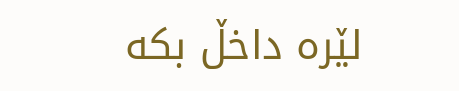لێرە داخڵ بکە